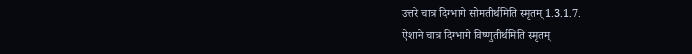उत्तरे चात्र दिग्भागे सोमतीर्थमिति स्मृतम् 1.3.1.7.
ऐशाने चात्र दिग्भागे विष्णुतीर्थमिति स्मृतम्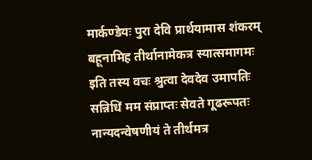मार्कण्डेयः पुरा देवि प्रार्थयामास शंकरम्
बहूनामिह तीर्थानामेकत्र स्यात्समागमः
इति तस्य वचः श्रुत्वा देवदेव उमापतिः
सन्निधिं मम संप्राप्तः सेवते गूढरूपतः
नान्यदन्वेषणीयं ते तीर्थमत्र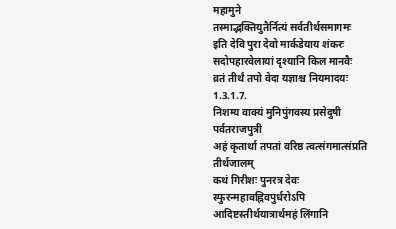महामुने
तस्माद्भक्तियुतैर्नित्यं सर्वतीर्थसमागमः
इति देवि पुरा देवो मार्कडेयाय शंकरः
सदोपहारवेलायां दृश्यानि किल मानवैः
व्रतं तीर्थं तपो वेदा यज्ञाश्च नियमादयः 1.3.1.7.
निशम्य वाक्यं मुनिपुंगवस्य प्रसेदुषी पर्वतराजपुत्री
अहं कृतार्था तपतां वरिष्ठ त्वत्संगमात्संप्रति तीर्थजालम्
कथं गिरीशः पुनरत्र देवः स्फुरन्महावह्निवपुर्धरोऽपि
आदिष्टस्तीर्थयात्रार्थमहं लिंगानि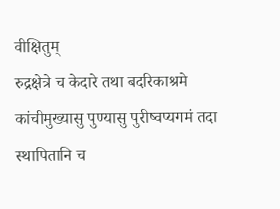वीक्षितुम्
रुद्रक्षेत्रे च केदारे तथा बदरिकाश्रमे
कांचीमुख्यासु पुण्यासु पुरीष्वप्यगमं तदा
स्थापितानि च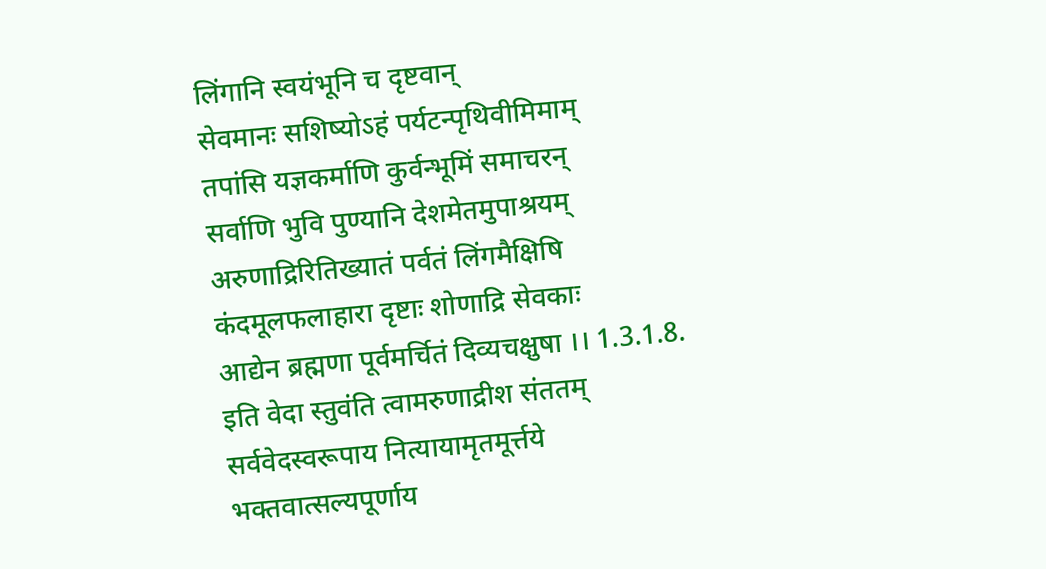लिंगानि स्वयंभूनि च दृष्टवान्
सेवमानः सशिष्योऽहं पर्यटन्पृथिवीमिमाम्
तपांसि यज्ञकर्माणि कुर्वन्भूमिं समाचरन्
सर्वाणि भुवि पुण्यानि देशमेतमुपाश्रयम्
अरुणाद्रिरितिख्यातं पर्वतं लिंगमैक्षिषि
कंदमूलफलाहारा दृष्टाः शोणाद्रि सेवकाः
आद्येन ब्रह्मणा पूर्वमर्चितं दिव्यचक्षुषा ।। 1.3.1.8.
इति वेदा स्तुवंति त्वामरुणाद्रीश संततम्
सर्ववेदस्वरूपाय नित्यायामृतमूर्त्तये
भक्तवात्सल्यपूर्णाय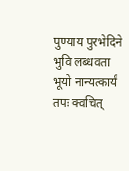पुण्याय पुरभेदिने
भुवि लब्धवता भूयो नान्यत्कार्यं तपः क्वचित्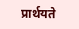प्रार्थयते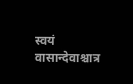स्वयं वासान्देवाश्चात्र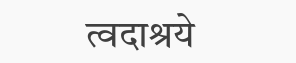त्वदाश्रये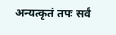अन्यत्कृतं तपः सर्वं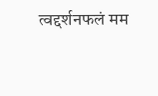त्वद्दर्शनफलं मम